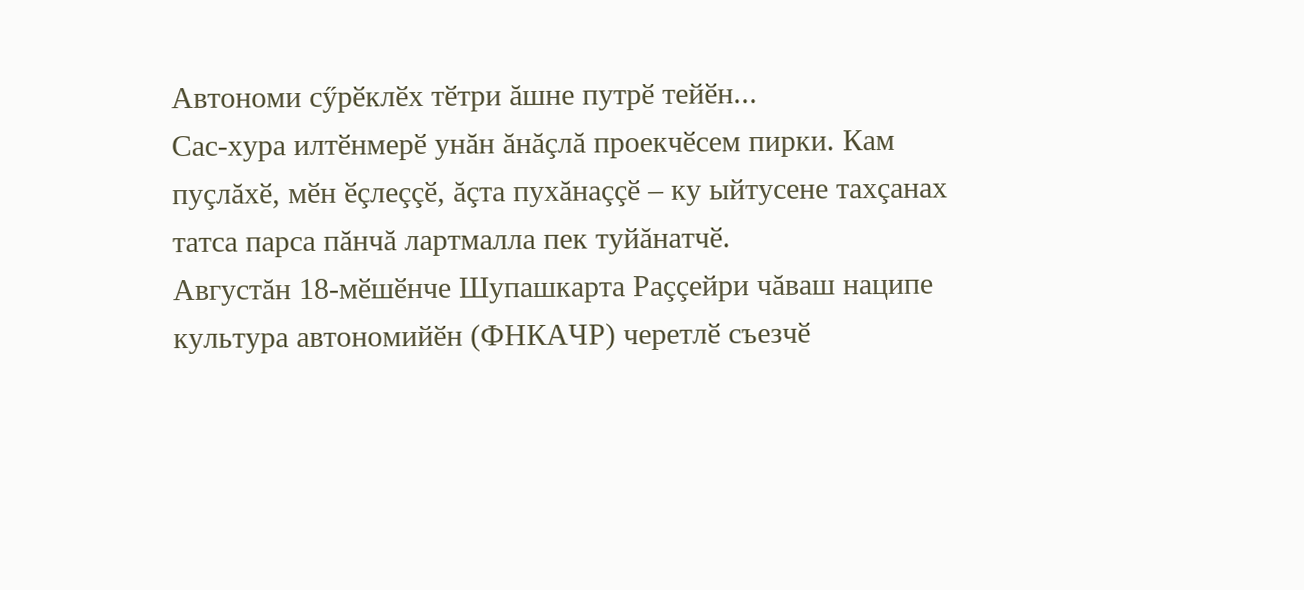Автономи сӳрӗклӗх тӗтри ăшне путрӗ тейӗн...
Сас-хура илтӗнмерӗ унăн ăнăçлă проекчӗсем пирки. Кам пуçлăхӗ, мӗн ӗçлеççӗ, ăçта пухăнаççӗ – ку ыйтусене тахçанах татса парса пăнчă лартмалла пек туйăнатчӗ.
Августăн 18-мӗшӗнче Шупашкарта Раççейри чăваш наципе культура автономийӗн (ФНКАЧР) черетлӗ съезчӗ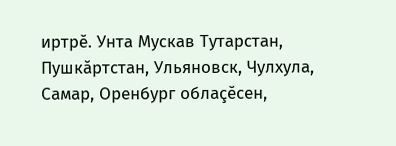иртрӗ. Унта Мускав Тутарстан, Пушкăртстан, Ульяновск, Чулхула, Самар, Оренбург облаçӗсен,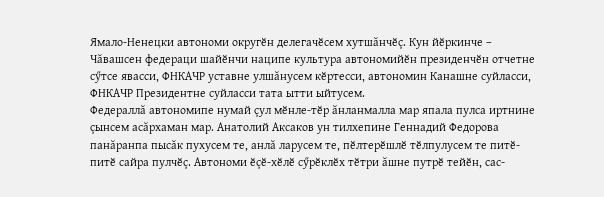Ямало-Ненецки автономи округӗн делегачӗсем хутшăнчӗç. Кун йӗркинче – Чăвашсен федераци шайӗнчи наципе культура автономийӗн президенчӗн отчетне сӳтсе явасси, ФНКАЧР уставне улшăнусем кӗртесси, автономин Канашне суйласси, ФНКАЧР Президентне суйласси тата ытти ыйтусем.
Федераллă автономипе нумай çул мӗнле-тӗр ăнланмалла мар япала пулса иртнине çынсем асăрхаман мар. Анатолий Аксаков ун тилхепине Геннадий Федорова панăранпа пысăк пухусем те, анлă ларусем те, пӗлтерӗшлӗ тӗлпулусем те питӗ-питӗ сайра пулчӗç. Автономи ӗçӗ-хӗлӗ сӳрӗклӗх тӗтри ăшне путрӗ тейӗн, сас-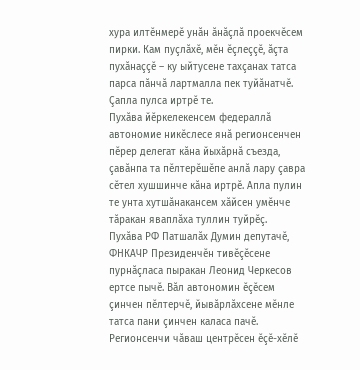хура илтӗнмерӗ унăн ăнăçлă проекчӗсем пирки. Кам пуçлăхӗ, мӗн ӗçлеççӗ, ăçта пухăнаççӗ – ку ыйтусене тахçанах татса парса пăнчă лартмалла пек туйăнатчӗ. Çапла пулса иртрӗ те.
Пухăва йӗркелекенсем федераллă автономие никӗслесе янă регионсенчен пӗрер делегат кăна йыхăрнă съезда, çавăнпа та пӗлтерӗшӗпе анлă лару çавра сӗтел хушшинче кăна иртрӗ. Апла пулин те унта хутшăнакансем хăйсен умӗнче тăракан яваплăха туллин туйрӗç.
Пухăва РФ Патшалăх Думин депутачӗ, ФНКАЧР Президенчӗн тивӗçӗсене пурнăçласа пыракан Леонид Черкесов ертсе пычӗ. Вăл автономин ӗçӗсем çинчен пӗлтерчӗ, йывăрлăхсене мӗнле татса пани çинчен каласа пачӗ. Регионсенчи чăваш центрӗсен ӗçӗ-хӗлӗ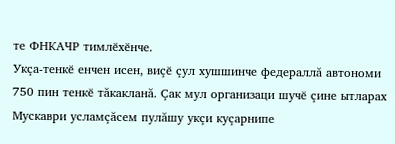те ФНКАЧР тимлӗхӗнче.
Укçа-тенкӗ енчен исен, виçӗ çул хушшинче федераллă автономи 750 пин тенкӗ тăкакланă. Çак мул организаци шучӗ çине ытларах Мускаври усламçăсем пулăшу укçи куçарнипе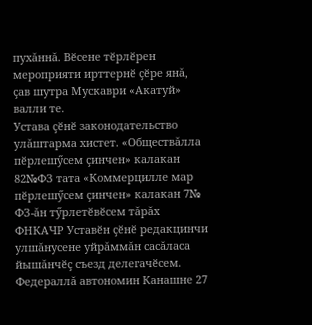пухăннă. Вӗсене тӗрлӗрен мероприяти ирттернӗ çӗре янă, çав шутра Мускаври «Акатуй» валли те.
Устава çӗнӗ законодательство улăштарма хистет. «Обществăлла пӗрлешӳсем çинчен» калакан 82№ФЗ тата «Коммерцилле мар пӗрлешӳсем çинчен» калакан 7№ ФЗ-ăн тӳрлетӗвӗсем тăрăх ФНКАЧР Уставӗн çӗнӗ редакцинчи улшăнусене уйрăммăн сасăласа йышăнчӗç съезд делегачӗсем.
Федераллă автономин Канашне 27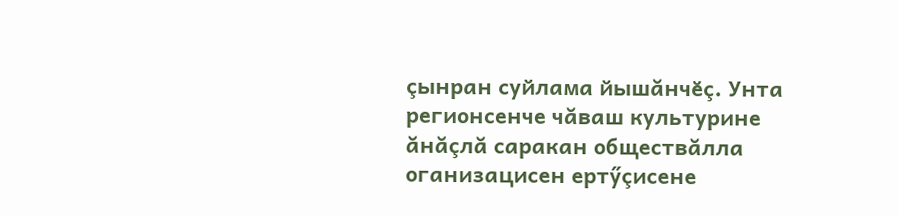çынран суйлама йышăнчӗç. Унта регионсенче чăваш культурине ăнăçлă саракан обществăлла оганизацисен ертӳçисене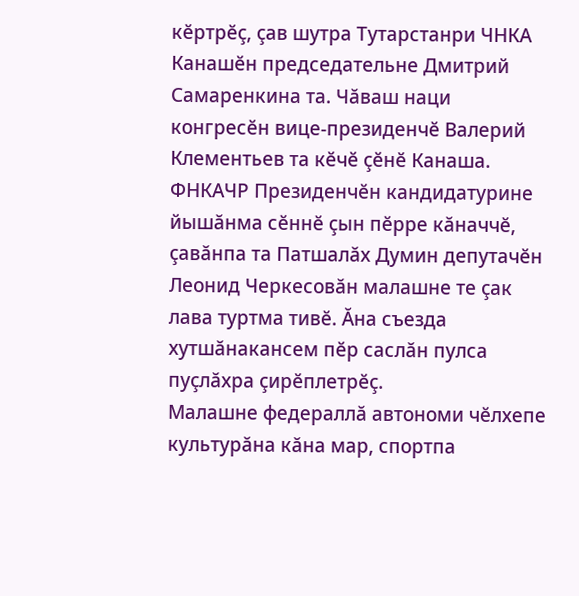кӗртрӗç, çав шутра Тутарстанри ЧНКА Канашӗн председательне Дмитрий Самаренкина та. Чăваш наци конгресӗн вице-президенчӗ Валерий Клементьев та кӗчӗ çӗнӗ Канаша.
ФНКАЧР Президенчӗн кандидатурине йышăнма сӗннӗ çын пӗрре кăначчӗ, çавăнпа та Патшалăх Думин депутачӗн Леонид Черкесовăн малашне те çак лава туртма тивӗ. Ăна съезда хутшăнакансем пӗр саслăн пулса пуçлăхра çирӗплетрӗç.
Малашне федераллă автономи чӗлхепе культурăна кăна мар, спортпа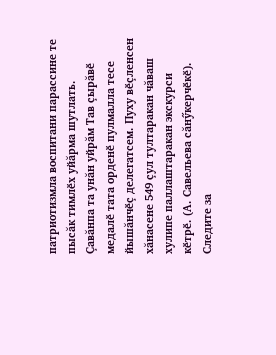патриотизмла воспитани парассине те пысăк тимлӗх уйăрма шутлать. Çавăнпа та унăн уйрăм Тав çырăвӗ медалӗ тата орденӗ пулмалла тесе йышăнчӗç делегатсем. Пуху вӗçленсен хăнасене 549 çул тултаракан чăваш хулипе паллаштаракан экскурси кӗтрӗ. (А. Савельева сăнӳкерчӗкӗ).
Следите за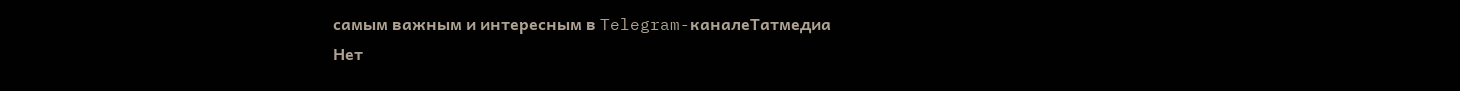самым важным и интересным в Telegram-каналеТатмедиа
Нет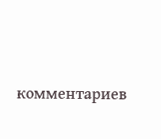комментариев